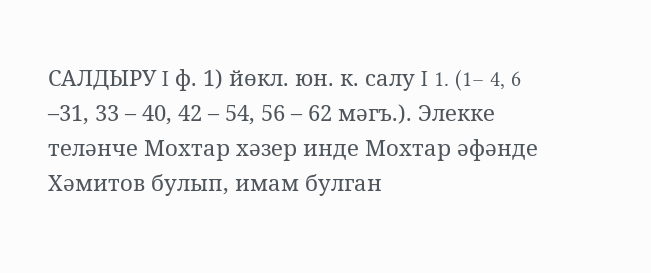САЛДЫРУ I ф. 1) йөкл. юн. к. салу I 1. (1– 4, 6 –31, 33 – 40, 42 – 54, 56 – 62 мәгъ.). Элекке теләнче Мохтар хәзер инде Мохтар әфәнде Хәмитов булып, имам булган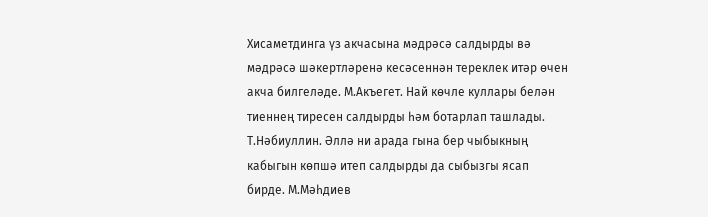Хисаметдинга үз акчасына мәдрәсә салдырды вә мәдрәсә шәкертләренә кесәсеннән тереклек итәр өчен акча билгеләде. М.Акъегет. Най көчле куллары белән тиеннең тиресен салдырды һәм ботарлап ташлады. Т.Нәбиуллин. Әллә ни арада гына бер чыбыкның кабыгын көпшә итеп салдырды да сыбызгы ясап бирде. М.Мәһдиев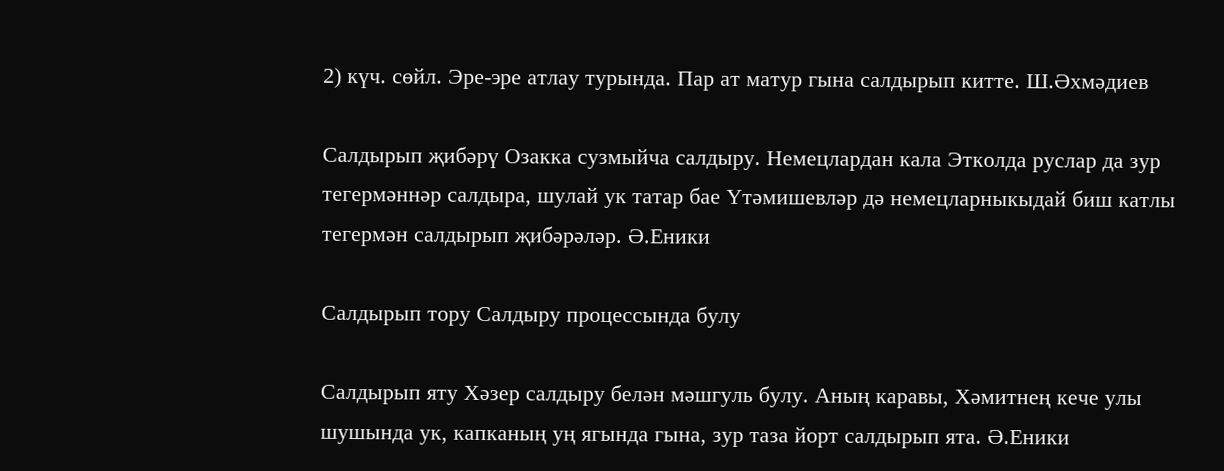2) күч. сөйл. Эре-эре атлау турында. Пар ат матур гына салдырып китте. Ш.Әхмәдиев

Салдырып җибәрү Озакка сузмыйча салдыру. Немецлардан кала Этколда руслар да зур тегермәннәр салдыра, шулай ук татар бае Үтәмишевләр дә немецларныкыдай биш катлы тегермән салдырып җибәрәләр. Ә.Еники

Салдырып тору Салдыру процессында булу

Салдырып яту Хәзер салдыру белән мәшгуль булу. Аның каравы, Хәмитнең кече улы шушында ук, капканың уң ягында гына, зур таза йорт салдырып ята. Ә.Еники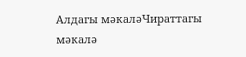Алдагы мәкаләЧираттагы мәкалә